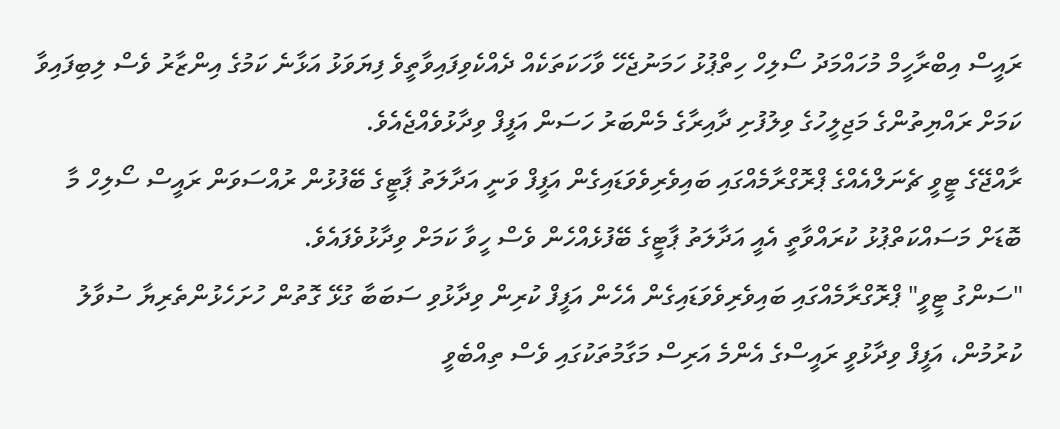ރައީސް އިބްރާހީމް މުހައްމަދު ސޯލިހް ހިތްޕުޅު ހަމަނުޖެހޭ ވާހަކަތަކެއް ދެއްކެވިފައިވާތީވެ ފިޔަވަޅު އަޅާނެ ކަމުގެ އިންޒާރު ވެސް ލިބިފައިވާ ކަމަށް ރައްޔިތުންގެ މަޖިލީހުގެ ވިލުފުށި ދާއިރާގެ މެންބަރު ހަސަން އަފީފް ވިދާޅުވެއްޖެއެވެ.
ރާއްޖޭގެ ޓީވީ ޗެނަލްއެއްގެ ޕްރޮގްރާމެއްގައި ބައިވެރިވެވަޑައިގެން އަފީފް ވަނީ އަދާލަތު ޕާޓީގެ ބޭފުޅުން ރުއްސަވަން ރައީސް ސޯލިހް މާ ބޮޑަށް މަސައްކަތްޕުޅު ކުރައްވާތީ އެއީ އަދާލަތު ޕާޓީގެ ބޭފުޅެއްހެން ވެސް ހީވާ ކަމަށް ވިދާޅުވެފައެވެ.
"ސަންގު ޓީވީ" ޕްރޮގްރާމެއްގައި ބައިވެރިވެވަޑައިގެން އެހެން އަފީފް ކުރިން ވިދާޅުވި ސަބަބާ ގުޅޭ ގޮތުން ހުށަހެޅުންތެރިޔާ ސުވާލު ކުރުމުން، އަފީފް ވިދާޅުވީ ރައީސްގެ އެންމެ އަރިސް މަގާމުތަކުގައި ވެސް ތިއްބެވީ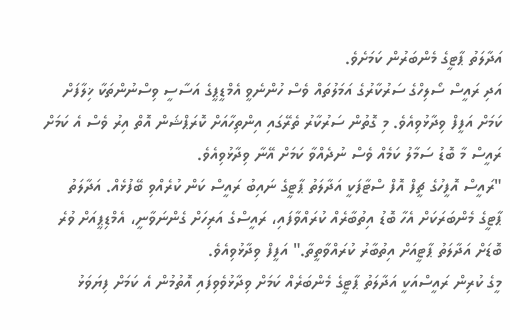އަދާލަތު ޕާޓީގެ މެންބަރުން ކަމަށެވެ.
އަދި ރައީސް ސޯލިހްގެ ސަރުކާރުގެ އަމަލުތައް ވެސް ހުންނެވީ އެމްޑީޕީގެ އަސާސީ ވިސްނުންތަކާ ޚިލާފަށް ކަމަށް އަފީފް ވިދާޅުވިއެވެ. މި ގޮތުން ސަރުކާރު ތެރޭގައި އިންތިހާއަށް ކޮރަޕްޝަން އޮތް އިރު ވެސް އެ ކަމަށް ރައީސް މާ ބޮޑު ސަމާލު ކަމެއް ވެސް ނުދެއްވާ ކަމަށް އޭނާ ވިދާޅުވިއެވެ.
"ރައީސް އޮފީހުގެ ޗީފް އޮފް ސްޓާފަކީ އަދާލަތު ޕާޓީގެ ނައިބު ރައީސް ކަން ކުރެއްވި ބޭފުޅެއް. އަދާލަތު ޕާޓީގެ މެންބަރަކަށް އެހާ ބޮޑު އިތުބާރެއް ކުރައްވާފައި، ރައީސްގެ އަރިހަށް ގެންނަވާނީ، އެމްޑިޕީއަށް ވުރެ ބޮޑަށް އަދާލަތު ޕާޓީއަށް އިތުބާރު ކުރައްވާތީތާ." އަފީފް ވިދާޅުވިއެވެ.
މީގެ ކުރިން ރައީސްއަކީ އަދާލަތު ޕާޓީގެ މެންބަރެއް ކަމަށް ވިދާޅުވެވިފައި އޮތުމުން އެ ކަމަށް ފިޔަވަޅު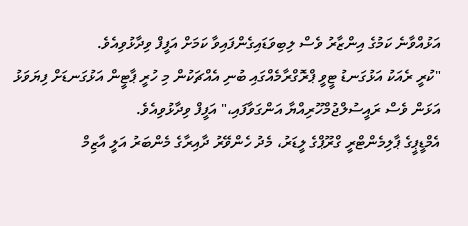އަޅުއްވާނެ ކަމުގެ އިންޒާރު ވެސް ލިބިވަޑައިގެންފައިވާ ކަމަށް އަފީފް ވިދާޅުވިއެވެ.
"ކުރީ ރެއަކު އަޅުގަނޑު ޓީވީ ޕްރޮގްރާމެއްގައި ބުނި އެއްޗަކުން މި ހުރީ ޕާޓީން އަޅުގަނޑަށް ފިޔަވަޅު އަޅަން ވެސް ރައީސުލްޖުމްހޫރިއްޔާ އަންގަވާފައި،" އަފީފް ވިދާޅުވިއެވެ.
އެމްޑީޕީގެ ޕާލިމެންޓްރީ ގްރޫޕްގެ ލީޑަރު، މެދު ހެންވޭރު ދާއިރާގެ މެންބަރު އަލީ އާޒިމް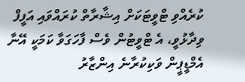ކުރެއްވި ޓްވީޓަކަށް އިޝާރާތް ކުރައްވައި އަފީފް ވިދާޅުވީ، އެ ޓްވީޓުން ވެސް ފާހަގަވާ ކަމަކީ އޭނާ އެމްޑީޕީން ވަކިކުރާނެ އިންޒާރު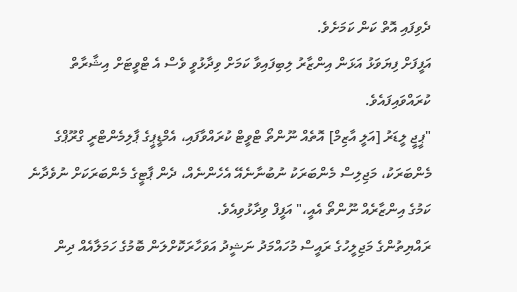ދެވިފައި އޮތް ކަން ކަމަށެވެ.
އަފީފަށް ފިޔަވަޅު އަޅަން އިންޒާރު ލިބިފައިވާ ކަމަށް ވިދާޅުވީ ވެސް އެ ޓްވީޓަށް އިޝާރާތް ކުރައްވައިފައެވެ.
"ޕީޖީ ލީޑަރު [އަލީ އާޒިމް] އޮތެއް ނޫންތޯ ޓްވީޓް ކުރައްވާފައި، އެމްޑީޕީގެ ޕާލިމެންޓްރީ ގްރޫޕްގެ މެންބަރަކު، މަޖިލިސް މެންބަރަކު ނުބުނާނެއޭ އެހެންނެއް، ދެން ޕާޓީގެ މެންބަރަކަށް ނުވެދާނެ ކަމުގެ އިންޒާރެއް ނޫންތޯ އެއީ،" އަފީފް ވިދާޅުވިއެވެ.
ރައްޔިތުންގެ މަޖިލީހުގެ ރައީސް މުހައްމަދު ނަޝީދު އަވަހާރަކޮށްލަން ބޮމުގެ ހަމަލާއެއް ދިން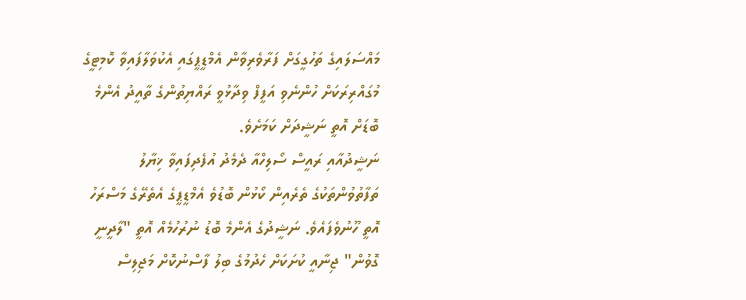މައްސަލައިގެ ތަހުގީގަށް ފަރާވެރިވާން އެމްޑީޕީގައި އެކުވަލާފައިވާ ކޮމިޓީގެ މުގައްރިރަކަށް ހުންނެވި އަފީފް ވިދާޅުވީ ރައްޔިތުންގެ ތާއީދު އެންމެ ބޮޑަށް އޮތީ ނަޝީދަށް ކަމަށެވެ.
ނަޝީދުއާއި ރައީސް ސޯލިހްއާ ދެމެދު އުފެދިފައިވާ ޚިޔާލު ތަފާތުވުންތަކުގެ ތެރެއިން ކޯޅުން ބޮޑުވެ އެމްޑީޕީގެ އެތެރޭގެ މަސްރަހު އޮތީ ހޫނުވެފައެވެ. ނަޝީދުގެ އެންމެ ބޮޑު ނުރުހުމެއް އޮތީ "ލާދީނީ ގޮވުން" ޖިނާއީ ކުށަކަށް ހެދުމުގެ ބިލު ފާސްނުކޮށް މަޖިލިސް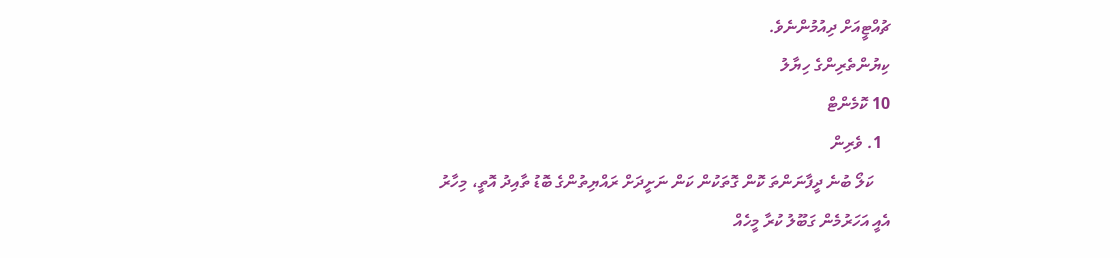ޗުއްޓީއަށް ދިއުމުންނެވެ.
ކިޔުންތެރިންގެ ހިޔާލު
10 ކޮމެންޓް
  1. ވެރިން
    ކަލޯ ބުނެ ދީފާނަންތަ ކޮން ގޮތަކުން ކަން ނަށީދަށް ރައްޔިތުންގެ ބޮޑު ތާއިދު އޮތީ، މިހާރު އެއީ އަހަރުމެން ގަބޫލު ކުރާ މީހެއް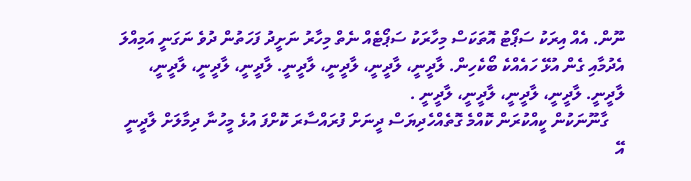ނޫން. އެއް އިރަކު ސަޕޯޓު އޮތަކަސް މިހާރަކު ސަޕޯޓެއް ނެތް މިހާރު ނަށީދު ފަހަތުން ދުވެ ނަގަނީ އަމިއްލަ އެދުމާއި ގެން އުޅޭ ހައެއްކެ ބޯކެހިން. ލާދީނީ، ލާދީނީ، ލާދީނީ، ލާދީނީ. ލާދީނީ، ލާދީނީ، ލާދީނީ، ލާދީނީ. ލާދީނީ، ލާދީނީ، ލާދީނީ، ލާދީނީ .
    ގާނޫނަކުން ކީއްކުރަން ކޮއްމެ ގޮތެއްހެދިޔަސް ދީނަށް ފުރައްސާރަ ކޮށްފަ އުޅެ މީހުނާ ދިމާލަށް ލާދީނީ އޭ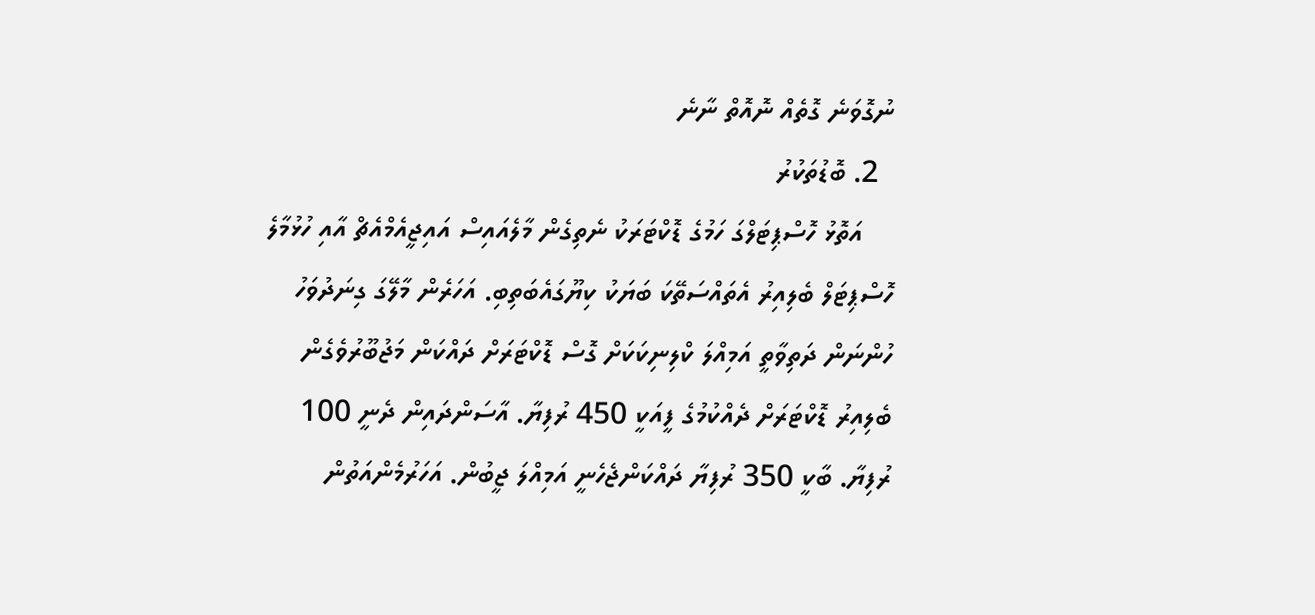ނުގޮވަނެ ގޮތެއް ނޮއޮތް ނާނެ
  2. ބޮޑުތަކުރު
    އަތޮޅު ހޮސްޕިޓަލްގަ ހަމުގެ ޑޮކްޓަރަކު ނެތިގެން މާލެއައިސް އައިޖީއެމްއެޗް އާއި ހުޅުމާލެ ހޮސްޕިޓަލް ބެލިއިރު އެތައްސަތޭކަ ބަޔަކު ކިޔޫގައެބަތިބި. އަހަރެން މާލޭގަ ގިނަދުވަހު ހުންނަން ދަތިވާތީ އަމިއްލަ ކްލިނިކަކަށް ގޮސް ޑޮކްޓަރަށް ދައްކަން މަޖުބޫރުވެގެން ބެލިއިރު ޑޮކްޓަރަށް ދެއްކުމުގެ ފީއަކީ 450 ރުފިޔާ. އާސަންދައިން ދެނީ 100 ރުފިޔާ. ބާކީ 350 ރުފިޔާ ދައްކަންޖެހެނީ އަމިއްލަ ޖީބުން. އަހަރުމެންއަތުން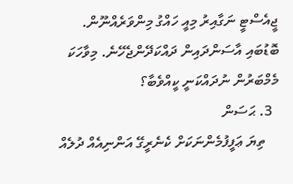ޖީއެސްޓީ ނަގާއިރު މިއީ ހައްގު މިންވަރެއްނޫން. ބޮޑުބައި އާސަންދައިން ދައްކަދޭންޖެހޭނެ. މިވާހަކަ މެމްބަރުން ނުދައްކަނީ ކީއްވެބާ؟
  3. ޙަސަން
    ތިޔަ ޢަފީފުމެންނަކަށް ކެނެރީގޭ އަންނިއެއް ދުލެއް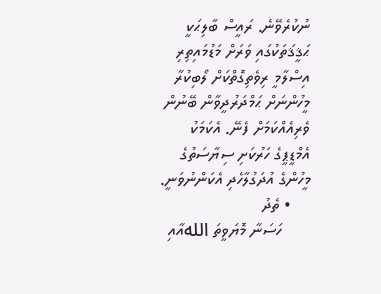ނުކުރެވޭނެ. ރައީސް ބާލިޙަކީ ޙަޤީޤަތަކުގައި ވަރަށް މަޑުމައިތިރި އިސްލާމީ ރިވެތިގޮތްކަށް ލޯބިކުރާ މީހުންނަށް ޙަމްދަރުދީވާން ބޭނުން ވެރިއެއްކަމަށް ފެނޭ. އެކަމަކު އެމްޑީޕީގެ ހަރުކަށި ސިޔާސަތުގެ މީހުންގެ އުދަގުލާހެދި އެކަންނުވަނީ.
    • ތެދު
      ހަސަނާ މޮޔަވީތަ اللهއާއި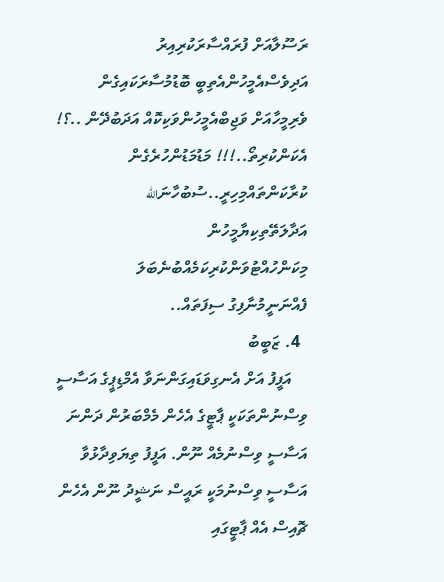ރަސޫލާއަށް ފުރައްސާރަކުރިއިރު އަދިވެސްއެމީހުންއެތިބީ ބޮޑުމުސާރަކައިގެން ވެރިމީހާއަށް ވަޖިބްއެމީހުންވަކިކޮއް އަދަބުދޭން ..؟! އެކަންކުރިތޯ..!!! މަޑުމަޑުންހުރެގެން ކުރާކަންތައްމިހިރީ..ސުބުހާނަالله އަދާލަތޭތިކިޔާމީހުން މިކަންހުއްޓުވަންކުރިކަމެއްބުނެބަލަ ފެއްނަނީމުނާފިގު ސިފަތައް..
  4. ޒަބީބު
    އަފީފު އަށް އެނގިވަޑައިގަންނަވާ އެމްޑިޕީގެ އަސާސީ ވިސްނުންތަކަކީ ޕާޓީގެ އެހެން މެމްބަރުން ދަންނަ އަސާސީ ވިސްނުމެއް ނޫން. އަފީފު ތިޔަވިދާޅުވާ އަސާސީ ވިސްނުމަކީ ރައީސް ނަޝީދު ނޫން އެހެން ޗޮއިސް އެއް ޕާޓީގައި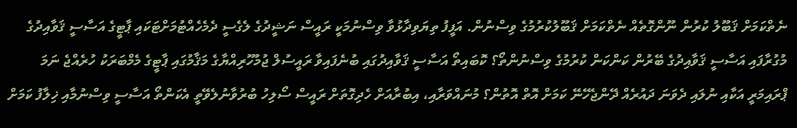ނެތްކަމަށް ޤަބޫލު ކުރުން ނޫންގޮތެއް ނެތްކަމަށް ޤަބޫލުކުރުމުގެ ވިސްނުން. އަފީފު ތިޔަވިދާޅުވާ ވިސްނުމަކީ ރައީސް ނަޝީދުގެ ލެގެސީ ދެމެހެއްޓުމަށްޓަކައި ޕާޓީގެ އަސާސީ ޤަވާއިދުގެ މުގުރާފައި އަސާސީ ޤަވާއިދުގެ ބޭރުން ކަންކަން ކުރުމުގެ ވިސްނުންތޯ؟ ކޮބައިތޯ އަސާސީ ޤަވާއިދުގައި ބުނެފައިވާ ރައީސުލް ޖުމުހޫރިއްޔާގެ މަޤާމުގައި ޕާޓީގެ މެމްބަރަކު ހުރެއްޖެ ނަމަ ޕްރައިމަރީ އަކާއި ނުލައި ދެވަނަ ދައުރެއް ދޭންޖެހޭނޭ ކަމަށް އޮތް އޮތުން؟ މުނައްވަރާއި، އިބުރާއަށް ހެދިގޮތަށް ރައީސް ސޯލިހު ބުރުވާނުލެވޭތީ އެކަންތޯ އަސާސީ ވިސްނުމާއި ޚިލާފު ކަމަށް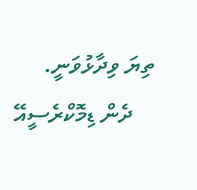ތިޔަ ވިދާޅުވަނީ.
    ދެން ޑިމޮކްރެސީއޭ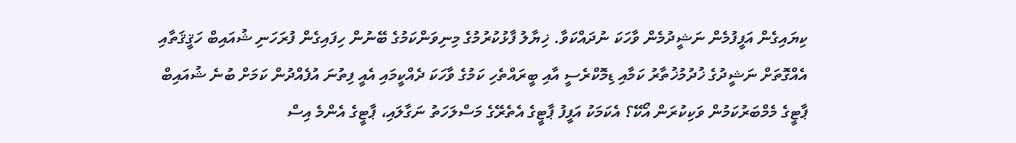ކިޔައިގެން އަފީފުމެން ނަޝީދުމެން ވާހަކަ ނުދައްކަވާ. ޚިޔާލު ފާޅުކުރުމުގެ މިނިވަންކަމުގެ ބޭނުން ހިފައިގެން ފުރަހަނި ޝުއައިބް ހަޤީޤަތާއި އެއްގޮތަށް ނަޝީދުގެ ޚުދުމުޚުތާރު ކަމާއި ޑިމޮކްރެސީ އާއި ބީރައްތެހި ކަމުގެ ވާހަކަ ދެއްކީމައި އެއީ ފިތުނަ އުފެއްދުން ކަމަށް ބުނެ ޝުއައިބް ޕާޓީގެ މެމްބަރުކަމުން ވަކިކުރަން އޯކޭ؟ އެކަމަކު އަފީފު ޕާޓީގެ އެތެރޭގެ މަސްލަހަތު ނަގާލައި، ޕާޓީގެ އެންމެ އިސް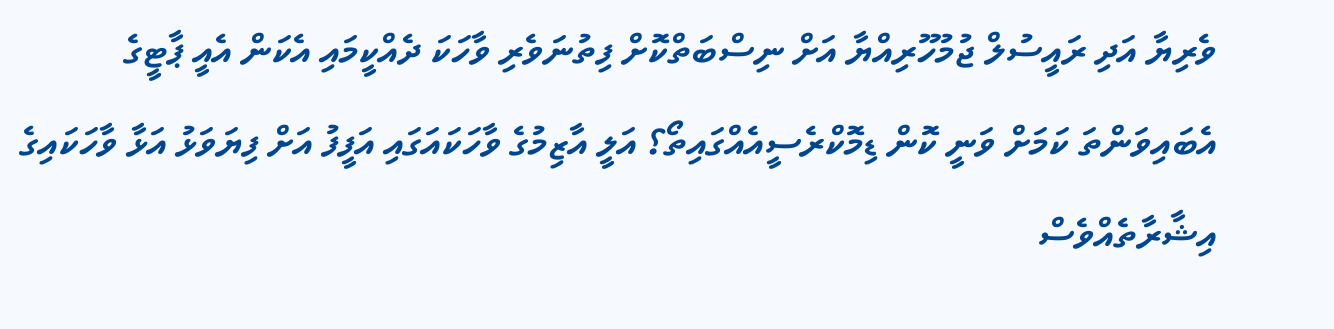ވެރިޔާ އަދި ރައީސުލް ޖުމުހޫރިއްޔާ އަށް ނިސްބަތްކޮށް ފިތުނަވެރި ވާހަކަ ދެއްކީމައި އެކަން އެއީ ޕާޓީގެ އެބައިވަންތަ ކަމަށް ވަނީ ކޮން ޑިމޮކްރެސީއެއްގައިތޯ؟ އަލީ އާޒިމުގެ ވާހަކައަގައި އަފީފު އަށް ފިޔަވަޅު އަޅާ ވާހަކައިގެ އިޝާރާތެއްވެސް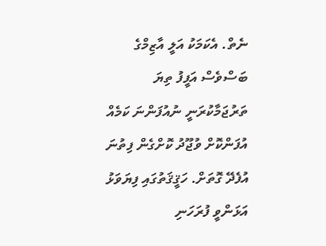ނެތް. އެކަމަކު އަލީ އާޒިމްގެ ބަސްވެސް އަފީފު ތިޔަ ތަރުޖަމާކުރަނީ ނުއުފަންނަ ކަމެއް އުފަންކޮށް ވުޖޫދު ކޮށްގެން ފިތުނަ އުފެދޭ ގޮތަށް. ހަޤީޤަތުގައި ފިޔަވަޅު އަޅަންވީ ފުރަހަނި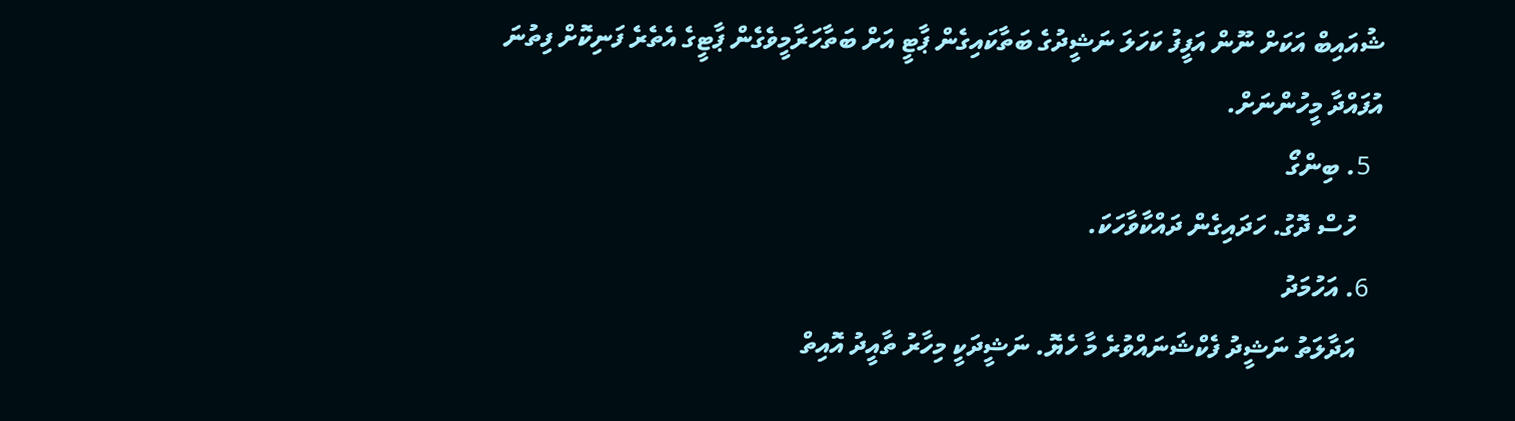ޝުއައިބް އަކަށް ނޫން އަފީފު ކަހަލަ ނަޝީދުގެ ބަތާކައިގެން ޕާޓީ އަށް ބަތާހަރާމީވެގެން ޕާޓީގެ އެތެރެ ފަނިކޮށް ފިތުނަ އުފައްދާ މީހުންނަށް.
  5. ބިންގޯ
    ހުސް ދޮގު. ހަދައިގެން ދައްކާވާހަކަ.
  6. އަހުމަދު
    އަދާލަތު ނަޝީދު ފެކްޝަނައްވުރެ މާ ހެޔޮ. ނަޝީދަކީ މިހާރު ތާއީދު އޮއިތް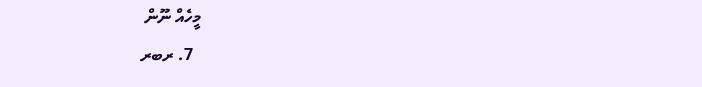މީހެއް ނޫން
  7. ރބރ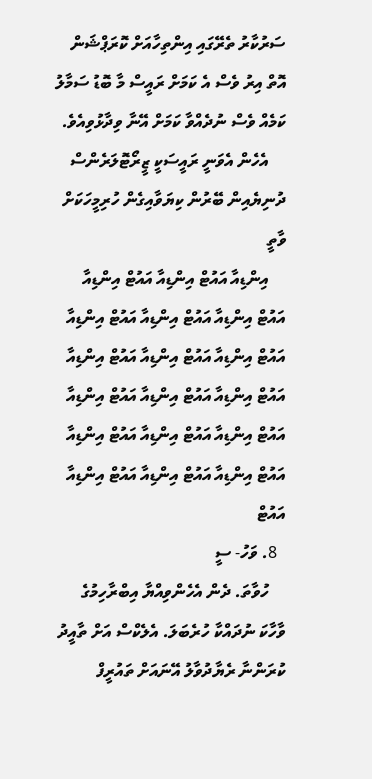ސަރުކާރު ތެރޭގައި އިންތިހާއަށް ކޮރަޕްޝަން އޮތް އިރު ވެސް އެ ކަމަށް ރައީސް މާ ބޮޑު ސަމާލު ކަމެއް ވެސް ނުދެއްވާ ކަމަށް އޭނާ ވިދާޅުވިއެވެ.
    އެހެން އެވަނީ ރައީސަކީ ޒީރޯޓޮލަރެންސް ދުނިޔެއިން ބޭރުން ކިޔަވާއިގެން ހުރިމީހަކަށް ވާތީ
    އިންޑިއާ އައުޓް އިންޑިއާ އައުޓް އިންޑިއާ އައުޓް އިންޑިއާ އައުޓް އިންޑިއާ އައުޓް އިންޑިއާ އައުޓް އިންޑިއާ އައުޓް އިންޑިއާ އައުޓް އިންޑިއާ އައުޓް އިންޑިއާ އައުޓް އިންޑިއާ އައުޓް އިންޑިއާ އައުޓް އިންޑިއާ އައުޓް އިންޑިއާ އައުޓް އިންޑިއާ އައުޓް އިންޑިއާ އައުޓް އިންޑިއާ އައުޓް އިންޑިއާ އައުޓް
  8. ވަހު- ސީ
    ހުވާތަ. ދެން އެހެންވިއްޔާ އިބްރާހިމުގެ ވާހާކަ ނުދައްކާ ހުރެބަލަ. އެލެކްސް އަށް ތާއީދު ކުރަންނާ ރެޔާދުވާލު އޭނައަށް ތައުރީފް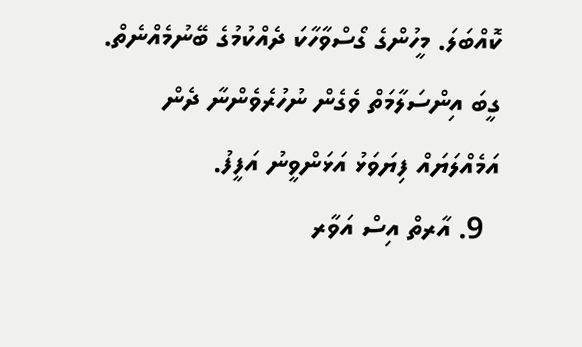ކޮއްބަލަ. މީހުންގެ ގޯސްވާހާކަ ދެއްކުމުގެ ބޭނުމެއްނެތް. ގީބަ އިންސަލާމަތް ވެގެން ނުހުރެވެންނާ ދެން އަމެއްލަޔައް ފިޔަވަޅު އަޅަންވީނު އަފީފު.
  9. އާރތް އިސް އަވާރ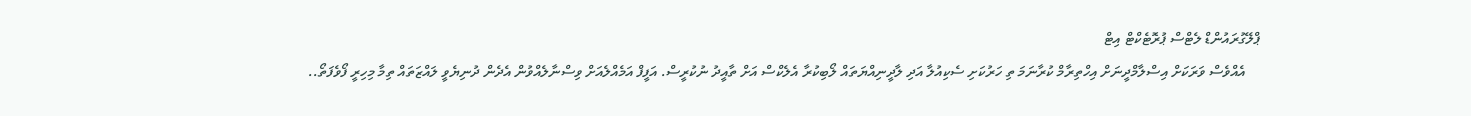ޕްލޭގުރައުންޑް ލެޓްސް ޕުރޮޓެކްޓް އިޓް
    އެއްވެސް ވަރަކަށް އިސްލާމްދީނަށް އިހްތިރާމް ކުރާނަމަ ތި ހަރުކަށި ސެކިއުލާ އަދި ލާދީނިއްޔަތައް ލޯބިކުރާ އެލެކްސް އަށް ތާއީދު ނުކުރީސް. އަފީފް އަމެއްލެއަށް ވިސްނާލެއްވުން އެދެން ދުނިޔެވީ ލައްޒަތައް ތިމާ މިހިރީ ފޯވެފަތޯ..